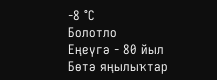-8 °С
Болотло
Еңеүгә - 80 йыл
Бөтә яңылыҡтар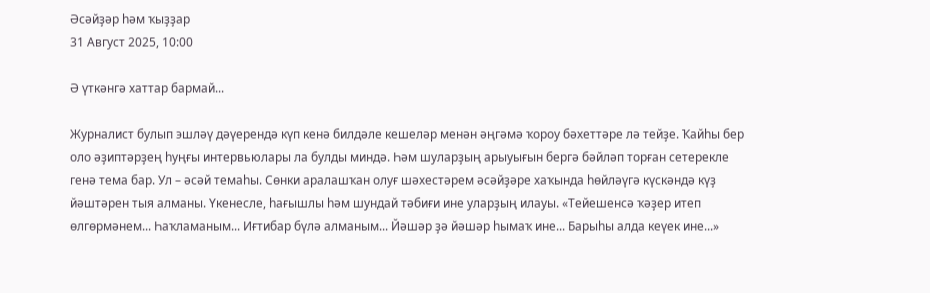Әсәйҙәр һәм ҡыҙҙар
31 Август 2025, 10:00

Ә үткәнгә хаттар бармай...

Журналист булып эшләү дәүерендә күп кенә билдәле кешеләр менән әңгәмә ҡороу бәхеттәре лә тейҙе. Ҡайһы бер оло әҙиптәрҙең һуңғы интервьюлары ла булды миндә. Һәм шуларҙың арыуығын бергә бәйләп торған сетерекле генә тема бар. Ул – әсәй темаһы. Сөнки аралашҡан олуғ шәхестәрем әсәйҙәре хаҡында һөйләүгә күскәндә күҙ йәштәрен тыя алманы. Үкенесле, һағышлы һәм шундай тәбиғи ине уларҙың илауы. «Тейешенсә ҡәҙер итеп өлгөрмәнем... Һаҡламаным... Иғтибар бүлә алманым... Йәшәр ҙә йәшәр һымаҡ ине... Барыһы алда кеүек ине...»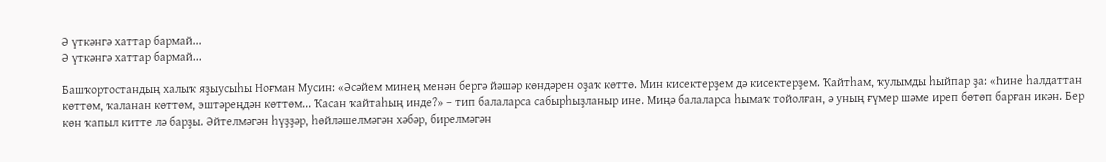Ә үткәнгә хаттар бармай...
Ә үткәнгә хаттар бармай...

Башҡортостандың халыҡ яҙыусыһы Ноғман Мусин: «Әсәйем минең менән бергә йәшәр көндәрен оҙаҡ көттө. Мин кисектерҙем дә кисектерҙем. Ҡайтһам, ҡулымды һыйпар ҙа: «Һине һалдаттан көттөм, ҡаланан көттөм, эштәреңдән көттөм... Ҡасан ҡайтаһың инде?» – тип балаларса сабырһыҙланыр ине. Миңә балаларса һымаҡ тойолған, ә уның ғүмер шәме иреп бөтөп барған икән. Бер көн ҡапыл китте лә барҙы. Әйтелмәгән һүҙҙәр, һөйләшелмәгән хәбәр, бирелмәгән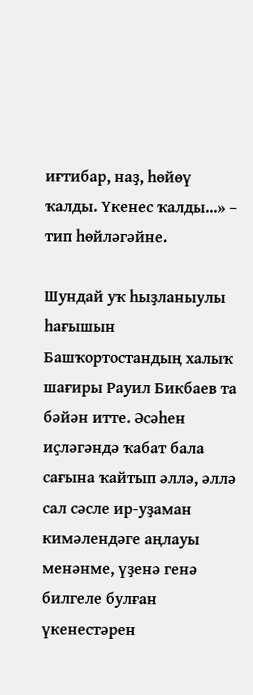иғтибар, наҙ, һөйөү ҡалды. Үкенес ҡалды...» – тип һөйләгәйне.

Шундай уҡ һыҙланыулы һағышын Башҡортостандың халыҡ шағиры Рауил Бикбаев та бәйән итте. Әсәһен иҫләгәндә ҡабат бала сағына ҡайтып әллә, әллә сал сәсле ир-уҙаман кимәлендәге аңлауы менәнме, үҙенә генә билгеле булған үкенестәрен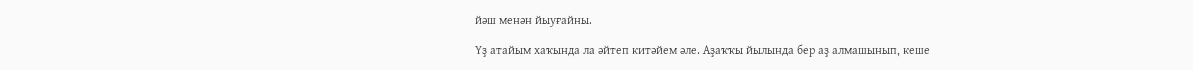йәш менән йыуғайны.

Үҙ атайым хаҡында ла әйтеп китәйем әле. Аҙаҡҡы йылында бер аҙ алмашынып, кеше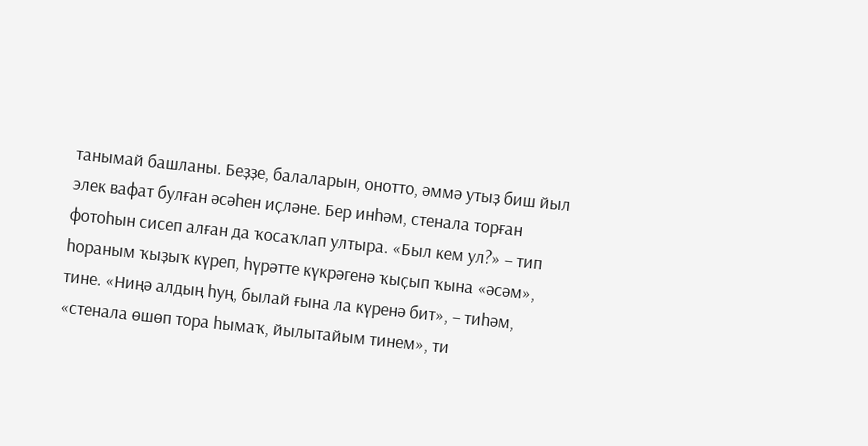танымай башланы. Беҙҙе, балаларын, онотто, әммә утыҙ биш йыл элек вафат булған әсәһен иҫләне. Бер инһәм, стенала торған фотоһын сисеп алған да ҡосаҡлап ултыра. «Был кем ул?» – тип һораным ҡыҙыҡ күреп, һүрәтте күкрәгенә ҡыҫып ҡына «әсәм», тине. «Ниңә алдың һуң, былай ғына ла күренә бит», – тиһәм, «стенала өшөп тора һымаҡ, йылытайым тинем», ти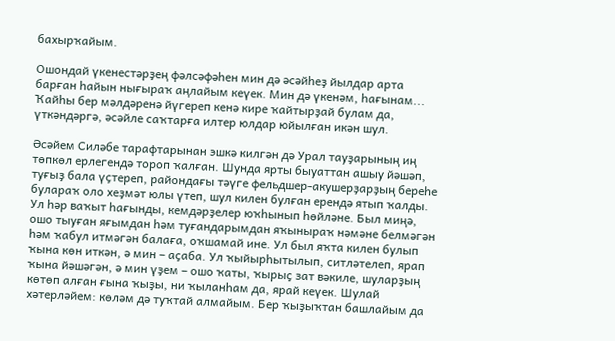бахырҡайым.

Ошондай үкенестәрҙең фәлсәфәһен мин дә әсәйһеҙ йылдар арта барған һайын нығыраҡ аңлайым кеүек. Мин дә үкенәм, һағынам... Ҡайһы бер мәлдәренә йүгереп кенә кире ҡайтырҙай булам да, үткәндәргә, әсәйле саҡтарға илтер юлдар юйылған икән шул.

Әсәйем Силәбе тарафтарынан эшкә килгән дә Урал тауҙарының иң төпкөл ерлегендә тороп ҡалған. Шунда ярты быуаттан ашыу йәшәп, туғыҙ бала үҫтереп, райондағы тәүге фельдшер-акушерҙарҙың береһе булараҡ оло хеҙмәт юлы үтеп, шул килен булған ерендә ятып ҡалды. Ул һәр ваҡыт һағынды, кемдәрҙелер юҡһынып һөйләне. Был миңә, ошо тыуған яғымдан һәм туғандарымдан яҡыныраҡ нәмәне белмәгән һәм ҡабул итмәгән балаға, оҡшамай ине. Ул был яҡта килен булып ҡына көн иткән, ә мин – аҫаба. Ул ҡыйырһытылып, ситләтелеп, ярап ҡына йәшәгән, ә мин үҙем – ошо ҡаты, ҡырыҫ зат вәкиле, шуларҙың көтөп алған ғына ҡыҙы, ни ҡыланһам да, ярай кеүек. Шулай хәтерләйем: көләм дә туҡтай алмайым. Бер ҡыҙыҡтан башлайым да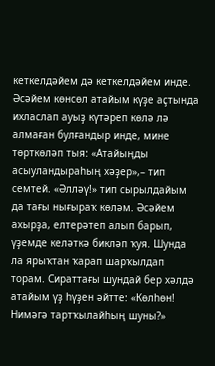кеткелдәйем дә кеткелдәйем инде. Әсәйем көнсөл атайым күҙе аҫтында ихласлап ауыҙ күтәреп көлә лә алмаған булғандыр инде, мине төрткөләп тыя: «Атайыңды асыуландыраһың хәҙер»,– тип семтей. «Әлләү!» тип сырылдайым да тағы нығыраҡ көләм. Әсәйем ахырҙа, елтерәтеп алып барып, үҙемде келәткә бикләп ҡуя. Шунда ла ярыҡтан ҡарап шарҡылдап торам. Сираттағы шундай бер хәлдә атайым үҙ һүҙен әйтте: «Көлһөн! Нимәгә тартҡылайһың шуны?»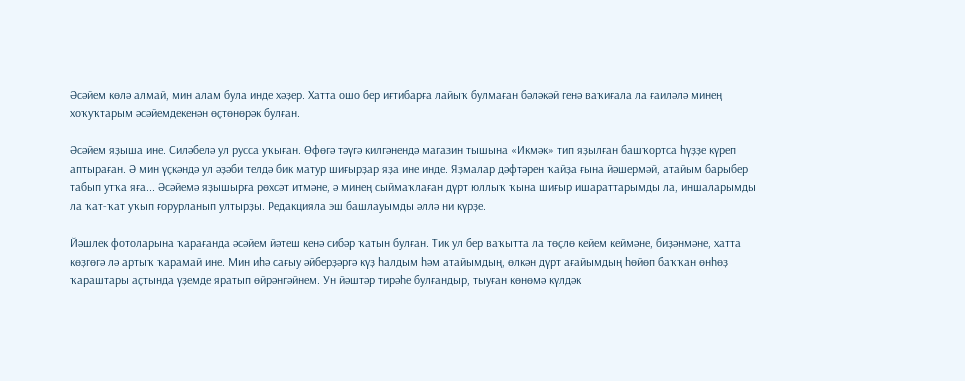Әсәйем көлә алмай, мин алам була инде хәҙер. Хатта ошо бер иғтибарға лайыҡ булмаған бәләкәй генә ваҡиғала ла ғаиләлә минең хоҡуҡтарым әсәйемдекенән өҫтөнөрәк булған.

Әсәйем яҙыша ине. Силәбелә ул русса уҡыған. Өфөгә тәүгә килгәнендә магазин тышына «Икмәк» тип яҙылған башҡортса һүҙҙе күреп аптыраған. Ә мин үҫкәндә ул әҙәби телдә бик матур шиғырҙар яҙа ине инде. Яҙмалар дәфтәрен ҡайҙа ғына йәшермәй, атайым барыбер табып утҡа яға... Әсәйемә яҙышырға рөхсәт итмәне, ә минең сыймаҡлаған дүрт юллыҡ ҡына шиғыр ишараттарымды ла, иншаларымды ла ҡат-ҡат уҡып ғорурланып ултырҙы. Редакцияла эш башлауымды әллә ни күрҙе.

Йәшлек фотоларына ҡарағанда әсәйем йәтеш кенә сибәр ҡатын булған. Тик ул бер ваҡытта ла төҫлө кейем кеймәне, биҙәнмәне, хатта көҙгөгә лә артыҡ ҡарамай ине. Мин иһә сағыу әйберҙәргә күҙ һалдым һәм атайымдың, өлкән дүрт ағайымдың һөйөп баҡҡан өнһөҙ ҡараштары аҫтында үҙемде яратып өйрәнгәйнем. Ун йәштәр тирәһе булғандыр, тыуған көнөмә күлдәк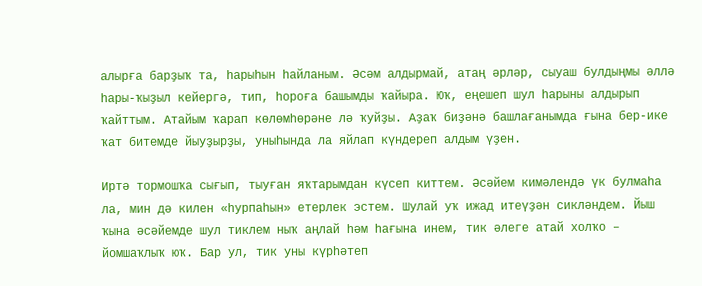алырға барҙыҡ та, һарыһын һайланым. Әсәм алдырмай, атаң әрләр, сыуаш булдыңмы әллә һары-ҡыҙыл кейергә, тип, һороға башымды ҡайыра. Юҡ, еңешеп шул һарыны алдырып ҡайттым. Атайым ҡарап көлөмһөрәне лә ҡуйҙы. Аҙаҡ биҙәнә башлағанымда ғына бер-ике ҡат битемде йыуҙырҙы, уныһында ла яйлап күндереп алдым үҙен.

Иртә тормошҡа сығып, тыуған яҡтарымдан күсеп киттем. Әсәйем кимәлендә үк булмаһа ла, мин дә килен «һурпаһын» етерлек эстем. Шулай уҡ ижад итеүҙән сикләндем. Йыш ҡына әсәйемде шул тиклем ныҡ аңлай һәм һағына инем, тик әлеге атай холҡо – йомшаҡлыҡ юҡ. Бар ул, тик уны күрһәтеп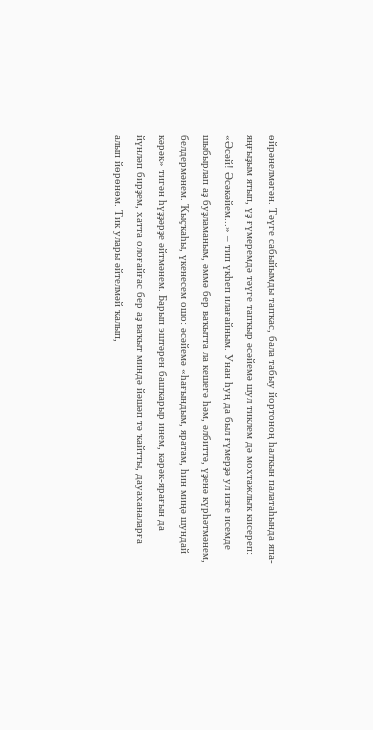өйрәнелмәгән. Тәүге сабыйымды тапҡас, бала табыу йортоноң һалҡын палатаһында япа-яңғыҙым ятып, үҙ ғүмеремдә тәүге тапҡыр әсәйемә шул тиклем дә мохтажлыҡ кисереп: «Әсәй! Әсәкәйем...» – тип үкһеп илағайным. Унан һуң да был ғүмерҙә ул изге исемде шыбырлап аҙ буҙламаным, әммә бер ваҡытта ла кешегә һәм, әлбиттә, үҙенә күрһәтмәнем, белдермәнем. Ҡыҫҡаһы, үкенесем ошо: әсәйемә «һағындым, яратам, һин миңә шундай кәрәк» тигән һүҙҙәрҙе әйтмәнем. Барып эштәрен башҡарыр инем, кәрәк-ярағын да йүнләп бирҙем, хатта олоғайғас бер аҙ ваҡыт миндә йәшәп тә ҡайтты, дауаханаларға алып йөрөнөм. Тик улары әйтелмәй ҡалып,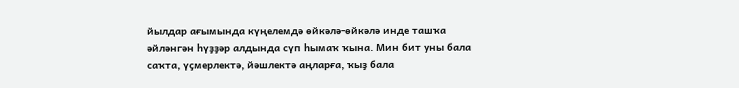йылдар ағымында күңелемдә өйкәлә-өйкәлә инде ташҡа әйләнгән һүҙҙәр алдында сүп һымаҡ ҡына. Мин бит уны бала саҡта, үҫмерлектә, йәшлектә аңларға, ҡыҙ бала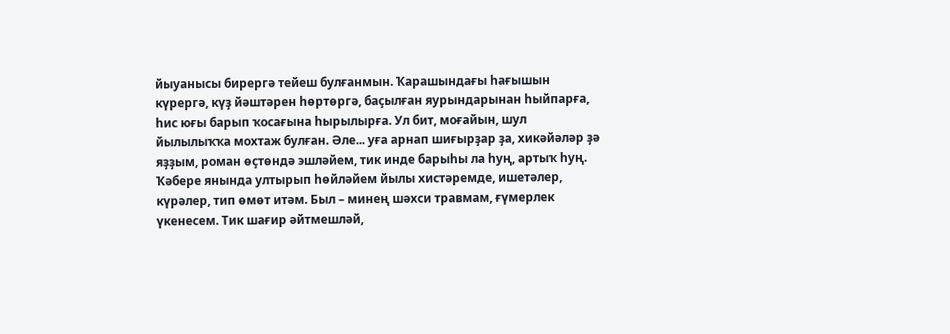йыуанысы бирергә тейеш булғанмын. Ҡарашындағы һағышын күрергә, күҙ йәштәрен һөртөргә, баҫылған яурындарынан һыйпарға, һис юғы барып ҡосағына һырылырға. Ул бит, моғайын, шул йылылыҡҡа мохтаж булған. Әле... уға арнап шиғырҙар ҙа, хикәйәләр ҙә яҙҙым, роман өҫтөндә эшләйем, тик инде барыһы ла һуң, артыҡ һуң. Ҡәбере янында ултырып һөйләйем йылы хистәремде, ишетәлер, күрәлер, тип өмөт итәм. Был – минең шәхси травмам, ғүмерлек үкенесем. Тик шағир әйтмешләй,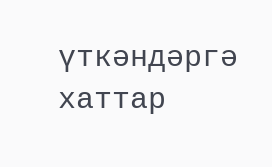үткәндәргә хаттар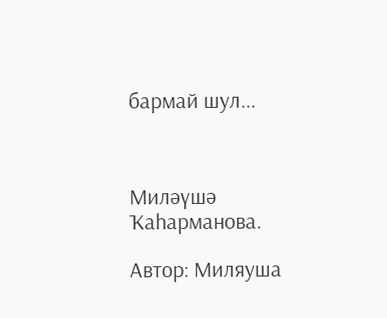бармай шул...



Миләүшә Ҡаһарманова.

Автор: Миляуша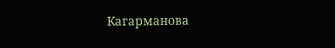Кагарманова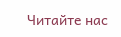Читайте нас